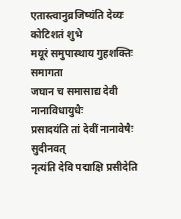एतास्त्वानुव्रजिष्यंति देव्यः कोटिशतं शुभे
मयूरं समुपास्थाय गुहशक्तिः समागता
जघान च समासाद्य देवी नानाविधायुधैः
प्रसादयंति तां देवीं नानावेषैः सुदीनवत्
नृत्यंति देवि पद्माक्षि प्रसीदेति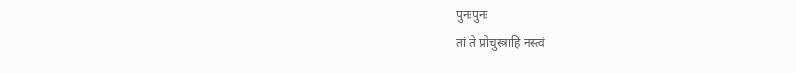पुनःपुनः
तां ते प्रोचुस्त्राहि नस्त्वं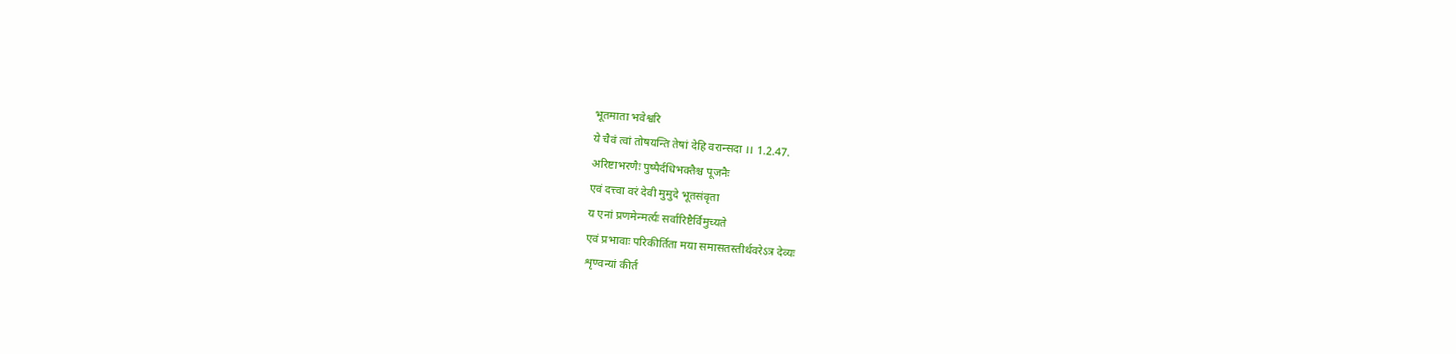भूतमाता भवेश्वरि
ये चैवं त्वां तोषयन्ति तेषां देहि वरान्सदा ।। 1.2.47.
अरिष्टाभरणैः पुष्पैर्दधिभक्तैश्च पूजनैः
एवं दत्त्वा वरं देवी मुमुदे भूतसंवृता
य एनां प्रणमेन्मर्त्यः सर्वारिष्टैर्विमुच्यते
एवं प्रभावाः परिकीर्तिता मया समासतस्तीर्थवरेऽत्र देव्यः
शृण्वन्यां कीर्त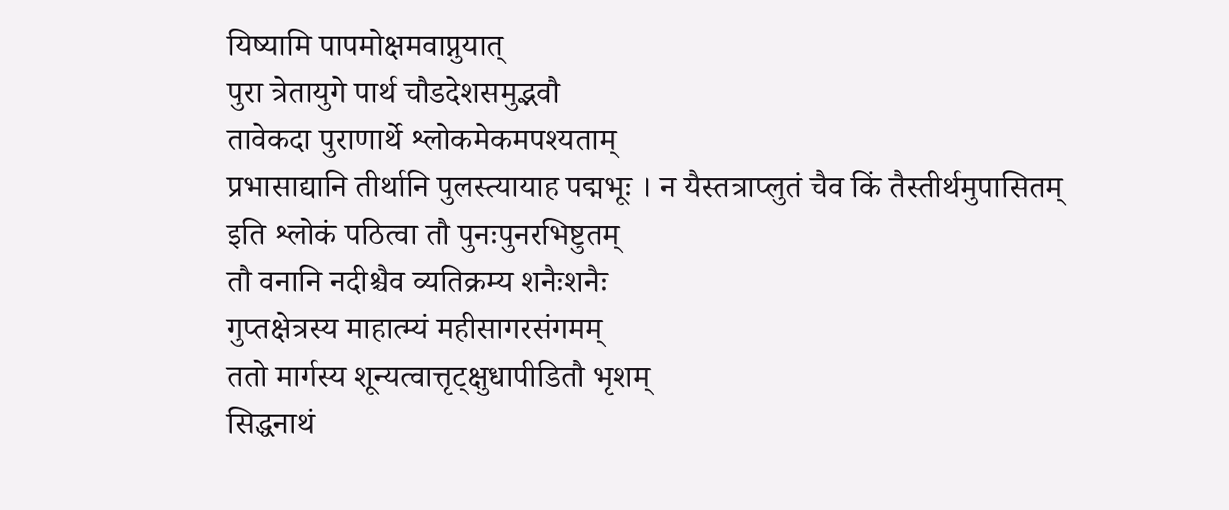यिष्यामि पापमोक्षमवाप्नुयात्
पुरा त्रेतायुगे पार्थ चौडदेशसमुद्भवौ
तावेकदा पुराणार्थे श्लोकमेकमपश्यताम्
प्रभासाद्यानि तीर्थानि पुलस्त्यायाह पद्मभूः । न यैस्तत्राप्लुतं चैव किं तैस्तीर्थमुपासितम्
इति श्लोकं पठित्वा तौ पुनःपुनरभिष्टुतम्
तौ वनानि नदीश्चैव व्यतिक्रम्य शनैःशनैः
गुप्तक्षेत्रस्य माहात्म्यं महीसागरसंगमम्
ततो मार्गस्य शून्यत्वात्तृट्क्षुधापीडितौ भृशम्
सिद्धनाथं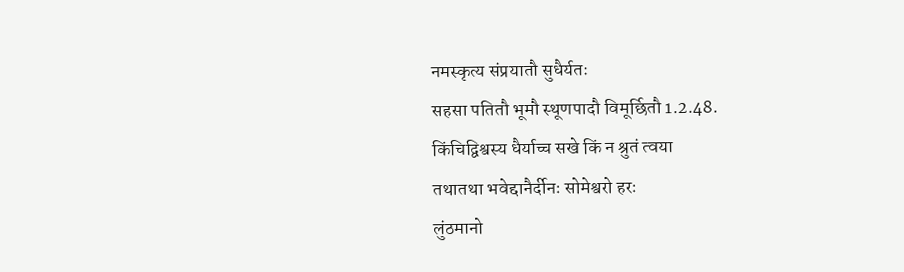नमस्कृत्य संप्रयातौ सुधैर्यतः
सहसा पतितौ भूमौ स्थूणपादौ विमूर्छितौ 1.2.48.
किंचिद्विश्वस्य धैर्याच्च सखे किं न श्रुतं त्वया
तथातथा भवेद्दानैर्दीनः सोमेश्वरो हरः
लुंठमानो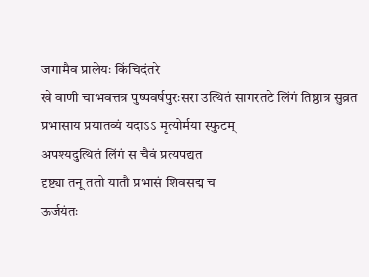जगामैव प्रालेयः किंचिदंतरे
खे वाणी चाभवत्तत्र पुष्पवर्षपुरःसरा उत्थितं सागरतटे लिंगं तिष्ठात्र सुव्रत
प्रभासाय प्रयातव्यं यदाऽऽ मृत्योर्मया स्फुटम्
अपश्यदुत्थितं लिंगं स चैवं प्रत्यपद्यत
दृष्ट्या तनू ततो यातौ प्रभासं शिवसद्म च
ऊर्जयंतः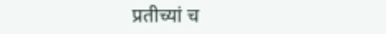प्रतीच्यां च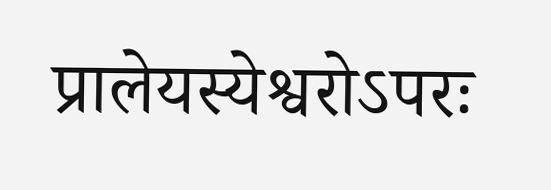प्रालेयस्येश्वरोऽपरः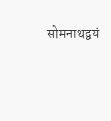सोमनाथद्वयं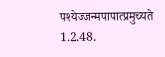पश्येज्जन्मपापात्प्रमुच्यते 1.2.48.